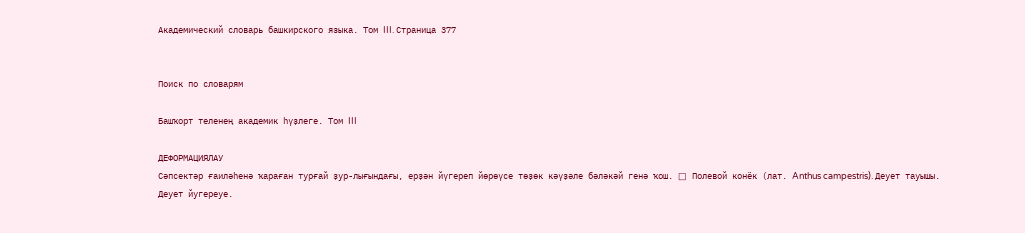Академический словарь башкирского языка. Том III. Страница 377


Поиск по словарям

Башҡорт теленең академик һүҙлеге. Том III

ДЕФОРМАЦИЯЛАУ
Сәпсектәр ғаиләһенә ҡараған турғай ҙур-лығындағы, ерҙән йүгереп йөрөүсе төҙөк кәүҙәле бәләкәй генә ҡош. □ Полевой конёк (лат. Anthus campestris). Деует тауышы. Деует йугереуе.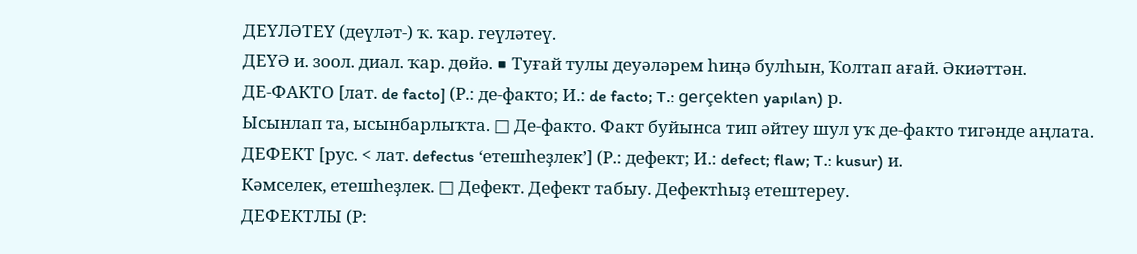ДЕҮЛӘТЕҮ (деүләт-) ҡ. ҡар. геүләтеү.
ДЕҮӘ и. зоол. диал. ҡар. дөйә. ■ Туғай тулы деуәләрем һиңә булһын, Ҡолтап ағай. Әкиәттән.
ДЕ-ФАКТО [лат. de facto] (Р.: де-факто; И.: de facto; T.: gerçekten yapılan) р.
Ысынлап та, ысынбарлыҡта. □ Де-факто. Факт буйынса тип әйтеу шул уҡ де-факто тигәнде аңлата.
ДЕФЕКТ [рус. < лат. defectus ‘етешһеҙлек’] (Р.: дефект; И.: defect; flaw; T.: kusur) и.
Кәмселек, етешһеҙлек. □ Дефект. Дефект табыу. Дефектһыҙ етештереу.
ДЕФЕКТЛЫ (Р: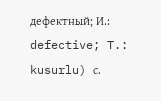дефектный; И.: defective; T.: kusurlu) с.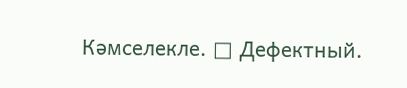Кәмселекле. □ Дефектный.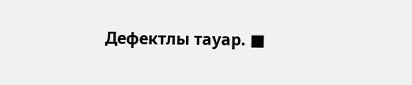Дефектлы тауар. ■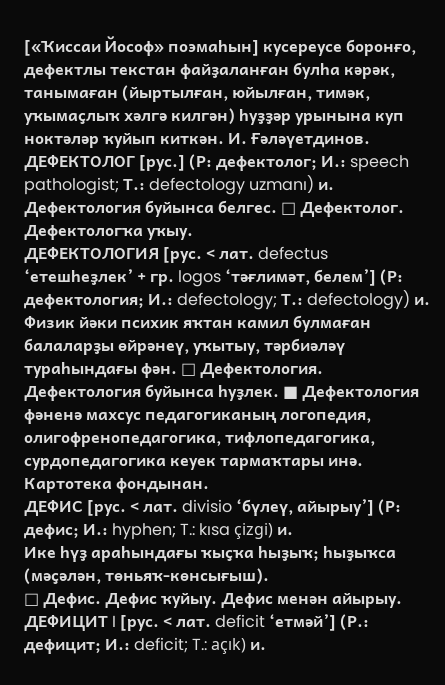[«Ҡиссаи Йософ» поэмаһын] кусереусе боронғо, дефектлы текстан файҙаланған булһа кәрәк, танымаған (йыртылған, юйылған, тимәк, уҡымаҫлыҡ хәлгә килгән) һуҙҙәр урынына куп ноктәләр ҡуйып киткән. И. Ғәләүетдинов.
ДЕФЕКТОЛОГ [рус.] (Р: дефектолог; И.: speech pathologist; Т.: defectology uzmanı) и.
Дефектология буйынса белгес. □ Дефектолог. Дефектологҡа уҡыу.
ДЕФЕКТОЛОГИЯ [рус. < лат. defectus ‘етешһеҙлек’ + гр. logos ‘тәғлимәт, белем’] (Р: дефектология; И.: defectology; Т.: defectology) и.
Физик йәки психик яҡтан камил булмаған балаларҙы өйрәнеү, уҡытыу, тәрбиәләү тураһындағы фән. □ Дефектология. Дефектология буйынса һуҙлек. ■ Дефектология фәненә махсус педагогиканың логопедия, олигофренопедагогика, тифлопедагогика, сурдопедагогика кеуек тармаҡтары инә. Картотека фондынан.
ДЕФИС [рус. < лат. divisio ‘бүлеү, айырыу’] (Р: дефис; И.: hyphen; T.: kısa çizgi) и.
Ике һүҙ араһындағы ҡыҫҡа һыҙыҡ; һыҙыҡса (мәҫәлән, төньяҡ-көнсығыш).
□ Дефис. Дефис ҡуйыу. Дефис менән айырыу.
ДЕФИЦИТ I [рус. < лат. deficit ‘етмәй’] (Р.: дефицит; И.: deficit; T.: açık) и.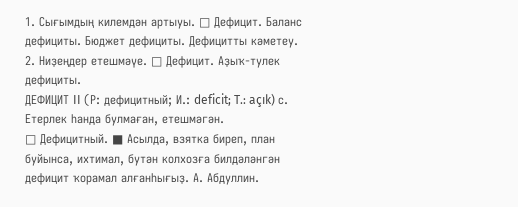1. Сығымдың килемдән артыуы. □ Дефицит. Баланс дефициты. Бюджет дефициты. Дефицитты кәметеу.
2. Ниҙеңдер етешмәүе. □ Дефицит. Аҙыҡ-тулек дефициты.
ДЕФИЦИТ II (Р: дефицитный; И.: deficit; T.: açık) с.
Етерлек һанда булмаған, етешмәгән.
□ Дефицитный. ■ Асылда, взятка биреп, план буйынса, ихтимал, бутән колхозға билдәләнгән дефицит ҡорамал алғанһығыҙ. А. Абдуллин.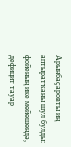Арынбаҫаровты иң аптыратҡаны шул булды: фойеның ике мөйөшөндә, дефицит тауар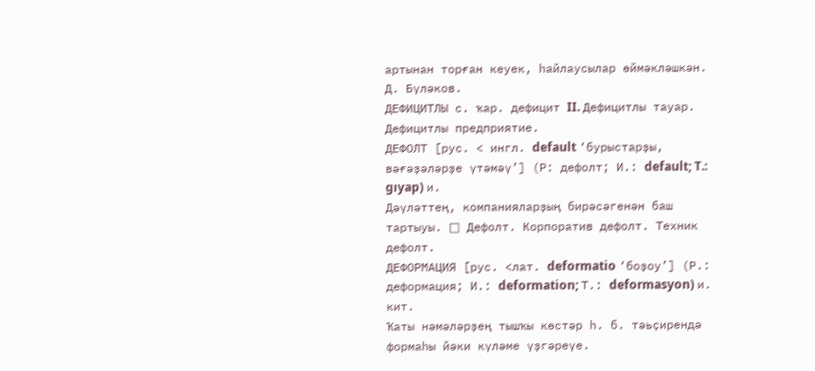артынан торған кеуек, һайлаусылар өймәкләшкән. Д. Бүләков.
ДЕФИЦИТЛЫ с. ҡар. дефицит II. Дефицитлы тауар. Дефицитлы предприятие.
ДЕФОЛТ [рус. < ингл. default ‘бурыстарҙы, вәғәҙәләрҙе үтәмәү’] (Р: дефолт; И.: default; T.: gıyap) и.
Дәүләттең, компанияларҙың бирәсәгенән баш тартыуы. □ Дефолт. Корпоратив дефолт. Техник дефолт.
ДЕФОРМАЦИЯ [рус. <лат. deformatio ‘боҙоу’] (Р.: деформация; И.: deformation; Т.: deformasyon) и. кит.
Ҡаты нәмәләрҙең тышҡы көстәр һ. б. тәьҫирендә формаһы йәки күләме үҙгәреүе.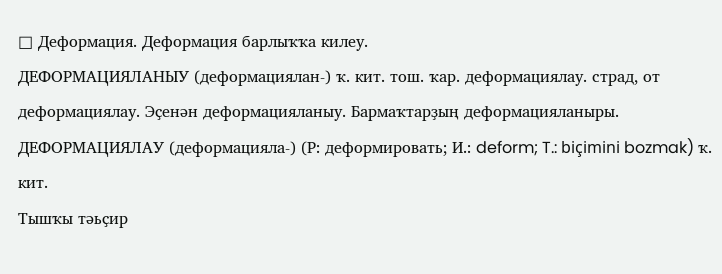□ Деформация. Деформация барлыҡҡа килеу.
ДЕФОРМАЦИЯЛАНЫУ (деформациялан-) ҡ. кит. тош. ҡар. деформациялау. страд, от деформациялау. Эҫенән деформацияланыу. Бармаҡтарҙың деформацияланыры.
ДЕФОРМАЦИЯЛАУ (деформацияла-) (Р: деформировать; И.: deform; T.: biçimini bozmak) ҡ. кит.
Тышҡы тәьҫир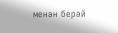менән берәй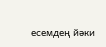есемдең йәки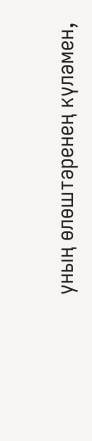уның өлөштәренең күләмен,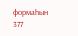формаһын
377